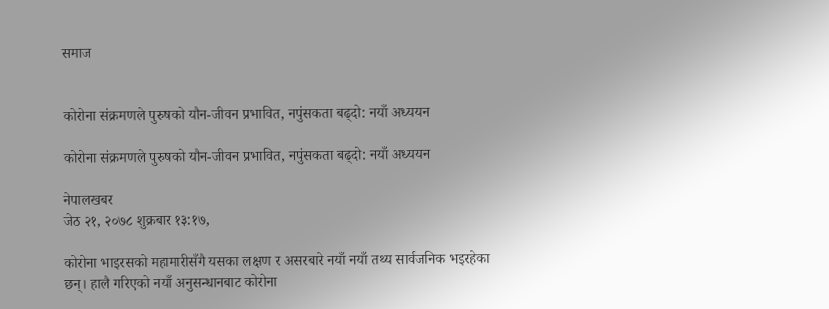समाज


कोरोना संक्रमणले पुरुषको यौन-जीवन प्रभावित, नपुंसकता बढ्दो: नयाँ अध्ययन

कोरोना संक्रमणले पुरुषको यौन-जीवन प्रभावित, नपुंसकता बढ्दो: नयाँ अध्ययन

नेपालखबर
जेठ २१, २०७८ शुक्रबार १३:१७,

कोरोना भाइरसको महामारीसँगै यसका लक्षण र असरबारे नयाँ नयाँ तथ्य सार्वजनिक भइरहेका छन्। हालै गरिएको नयाँ अनुसन्धानबाट कोरोना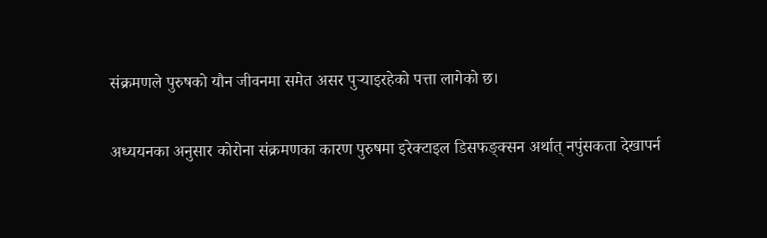संक्रमणले पुरुषको यौन जीवनमा समेत असर पुर्‍याइरहेको पत्ता लागेको छ।

अध्ययनका अनुसार कोरोना संक्रमणका कारण पुरुषमा इरेक्टाइल डिसफङ्क्सन अर्थात् नपुंसकता देखापर्न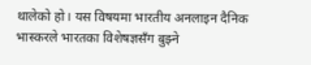थालेको हो। यस विषयमा भारतीय अनलाइन दैनिक भास्करले भारतका विशेषज्ञसँग बुझ्ने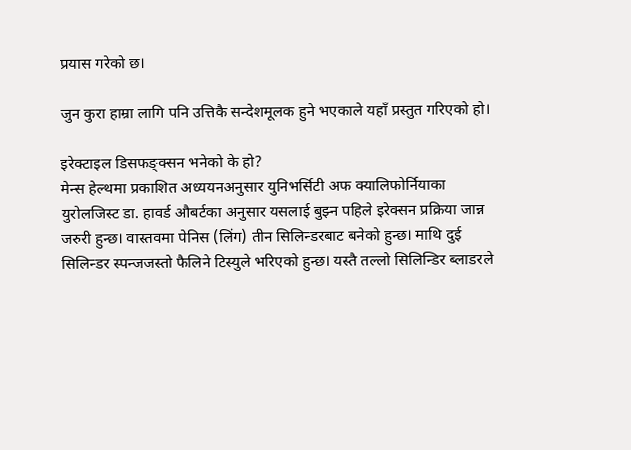प्रयास गरेको छ।

जुन कुरा हाम्रा लागि पनि उत्तिकै सन्देशमूलक हुने भएकाले यहाँ प्रस्तुत गरिएको हो।

इरेक्टाइल डिसफङ्क्सन भनेको के हो?
मेन्स हेल्थमा प्रकाशित अध्ययनअनुसार युनिभर्सिटी अफ क्यालिफोर्नियाका युरोलजिस्ट डा. हावर्ड औबर्टका अनुसार यसलाई बुझ्न पहिले इरेक्सन प्रक्रिया जान्न जरुरी हुन्छ। वास्तवमा पेनिस (लिंग) तीन सिलिन्डरबाट बनेको हुन्छ। माथि दुई सिलिन्डर स्पन्जजस्तो फैलिने टिस्युले भरिएको हुन्छ। यस्तै तल्लो सिलिन्डिर ब्लाडरले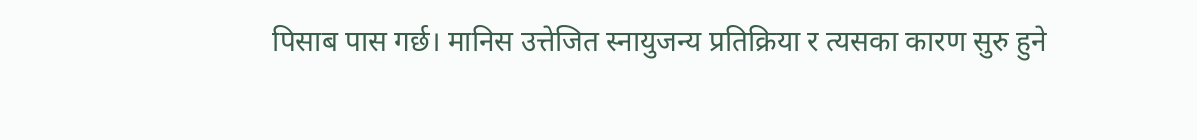पिसाब पास गर्छ। मानिस उत्तेजित स्नायुजन्य प्रतिक्रिया र त्यसका कारण सुरु हुने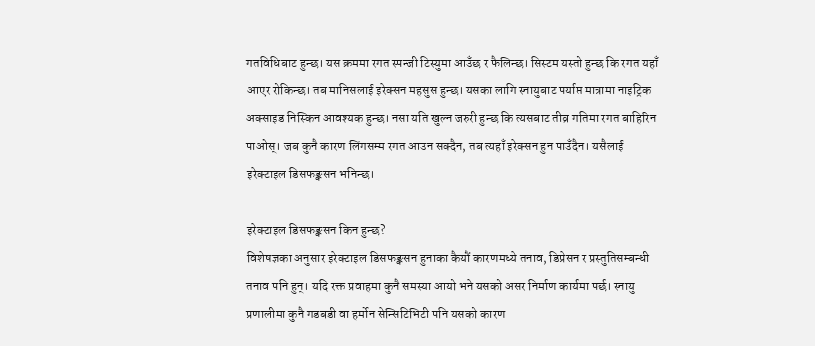गतविधिबाट हुन्छ। यस क्रममा रगत स्पन्जी टिस्युमा आउँछ र फैलिन्छ। सिस्टम यस्तो हुन्छ कि रगत यहाँ आएर रोकिन्छ। तब मानिसलाई इरेक्सन महसुस हुन्छ। यसका लागि स्नायुबाट पर्याप्त मात्रामा नाइट्रिक अक्साइड निस्किन आवश्यक हुन्छ। नसा यति खुल्न जरुरी हुन्छ कि त्यसबाट तीव्र गतिमा रगत बाहिरिन पाओस्। जब कुनै कारण लिंगसम्म रगत आउन सक्दैन, तब त्यहाँ इरेक्सन हुन पाउँदैन। यसैलाई इरेक्टाइल डिसफङ्क्सन भनिन्छ।

इरेक्टाइल डिसफङ्क्सन किन हुन्छ?
विशेषज्ञका अनुसार इरेक्टाइल डिसफङ्क्सन हुनाका कैयौं कारणमध्ये तनाव, डिप्रेसन र प्रस्तुतिसम्बन्धी तनाव पनि हुन्। यदि रक्त प्रवाहमा कुनै समस्या आयो भने यसको असर निर्माण कार्यमा पर्छ। स्नायु प्रणालीमा कुनै गडबडी वा हर्मोन सेन्सिटिभिटी पनि यसको कारण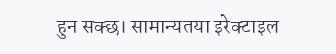हुन सक्छ। सामान्यतया इरेक्टाइल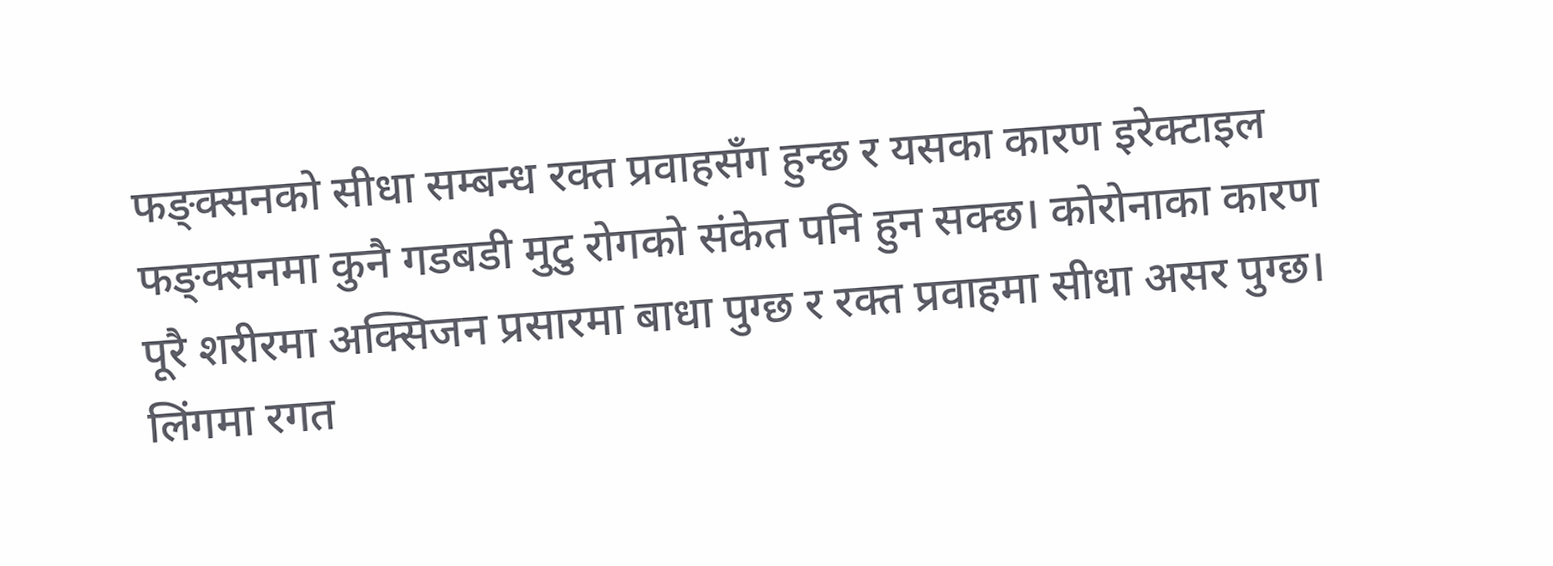फङ्क्सनको सीधा सम्बन्ध रक्त प्रवाहसँग हुन्छ र यसका कारण इरेक्टाइल फङ्क्सनमा कुनै गडबडी मुटु रोगको संकेत पनि हुन सक्छ। कोरोनाका कारण पूरै शरीरमा अक्सिजन प्रसारमा बाधा पुग्छ र रक्त प्रवाहमा सीधा असर पुग्छ। लिंगमा रगत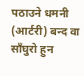पठाउने धमनी (आर्टरी) बन्द वा साँघुरो हुन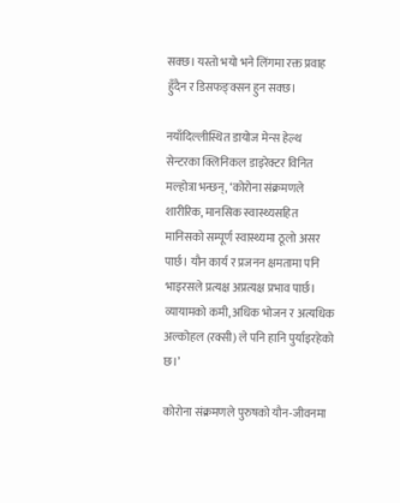सक्छ। यस्तो भयो भने लिंगमा रक्त प्रवाह हुँदैन र डिसफङ्क्सन हुन सक्छ।

नयाँदिल्लीस्थित डायोज मेन्स हेल्थ सेन्टरका क्लिनिकल डाइरेक्टर विनित मल्होत्रा भन्छन्, ‘कोरोना संक्रमणले शारीरिक, मानसिक स्वास्थ्यसहित मानिसको सम्पूर्ण स्वास्थ्यमा ठूलो असर पार्छ। यौन कार्य र प्रजनन क्षमतामा पनि भाइरसले प्रत्यक्ष अप्रत्यक्ष प्रभाव पार्छ। व्यायामको कमी, अधिक भोजन र अत्यधिक अल्कोहल (रक्सी) ले पनि हानि पुर्याइरहेको छ।’

कोरोना संक्रमणले पुरुषको यौन-जीवनमा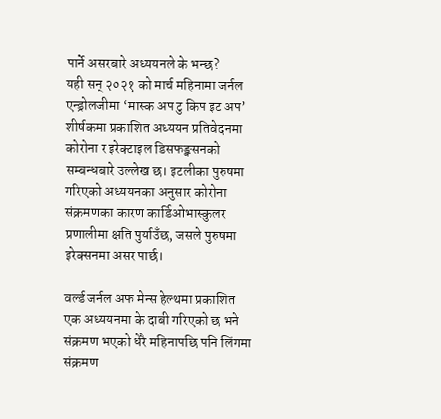पार्ने असरबारे अध्ययनले के भन्छ?
यही सन् २०२१ को मार्च महिनामा जर्नल एन्ड्रोलजीमा ‘मास्क अप टु किप इट अप’ शीर्षकमा प्रकाशित अध्ययन प्रतिवेदनमा कोरोना र इरेक्टाइल डिसफङ्क्सनको सम्बन्धबारे उल्लेख छ। इटलीका पुरुषमा गरिएको अध्ययनका अनुसार कोरोना संक्रमणका कारण कार्डिओभास्कुलर प्रणालीमा क्षति पुर्याउँछ, जसले पुरुषमा इरेक्सनमा असर पार्छ।

वर्ल्ड जर्नल अफ मेन्स हेल्थमा प्रकाशित एक अध्ययनमा के दाबी गरिएको छ भने संक्रमण भएको धेरै महिनापछि पनि लिंगमा संक्रमण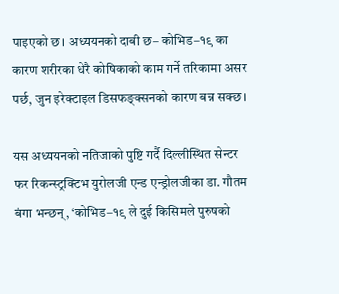पाइएको छ। अध्ययनको दाबी छ– कोभिड–१९ का कारण शरीरका धेरै कोषिकाको काम गर्ने तरिकामा असर पर्छ, जुन इरेक्टाइल डिसफङ्क्सनको कारण बन्न सक्छ।

यस अध्ययनको नतिजाको पुष्टि गर्दै दिल्लीस्थित सेन्टर फर रिकन्स्ट्रक्टिभ युरोलजी एन्ड एन्ड्रोलजीका डा. गौतम बंगा भन्छन्, ‘कोभिड–१९ ले दुई किसिमले पुरुषको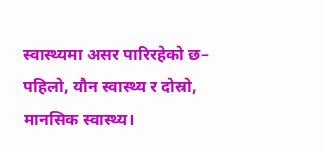स्वास्थ्यमा असर पारिरहेको छ– पहिलो, यौन स्वास्थ्य र दोस्रो, मानसिक स्वास्थ्य।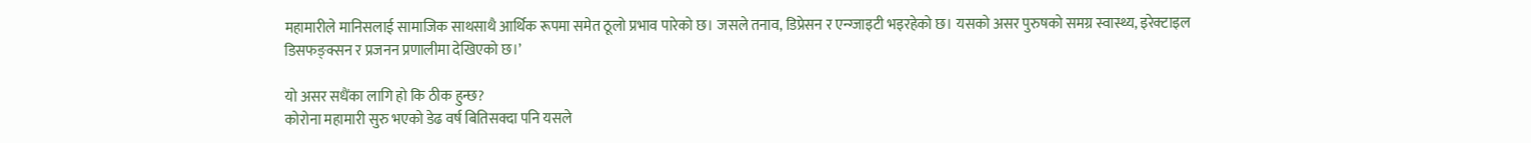महामारीले मानिसलाई सामाजिक साथसाथै आर्थिक रूपमा समेत ठूलो प्रभाव पारेको छ। जसले तनाव, डिप्रेसन र एन्ग्जाइटी भइरहेको छ। यसको असर पुरुषको समग्र स्वास्थ्य, इरेक्टाइल डिसफङ्क्सन र प्रजनन प्रणालीमा देखिएको छ।’

यो असर सधैंका लागि हो कि ठीक हुन्छ?
कोरोना महामारी सुरु भएको डेढ वर्ष बितिसक्दा पनि यसले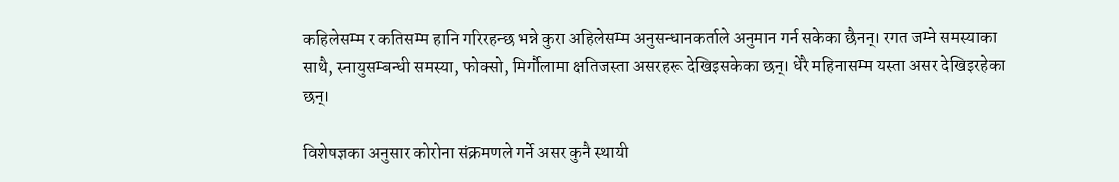कहिलेसम्म र कतिसम्म हानि गरिरहन्छ भन्ने कुरा अहिलेसम्म अनुसन्धानकर्ताले अनुमान गर्न सकेका छैनन्। रगत जम्ने समस्याका साथै, स्नायुसम्बन्धी समस्या, फोक्सो, मिर्गौलामा क्षतिजस्ता असरहरू देखिइसकेका छन्। धेरै महिनासम्म यस्ता असर देखिइरहेका छन्।

विशेषज्ञका अनुसार कोरोना संक्रमणले गर्ने असर कुनै स्थायी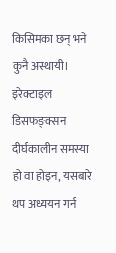किसिमका छन् भने कुनै अस्थायी। इरेक्टाइल डिसफङ्क्सन दीर्घकालीन समस्या हो वा होइन, यसबारे थप अध्ययन गर्न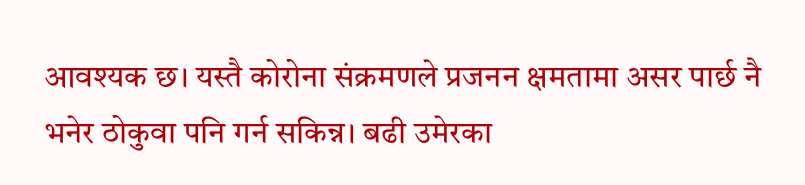आवश्यक छ। यस्तै कोरोना संक्रमणले प्रजनन क्षमतामा असर पार्छ नै भनेर ठोकुवा पनि गर्न सकिन्न। बढी उमेरका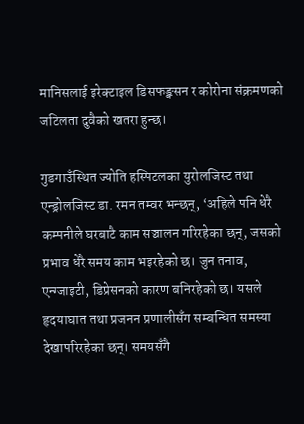मानिसलाई इरेक्टाइल डिसफङ्क्सन र कोरोना संक्रमणको जटिलता दुवैको खतरा हुन्छ।

गुडगाउँस्थित ज्योति हस्पिटलका युरोलजिस्ट तथा एन्ड्रोलजिस्ट डा. रमन तम्वर भन्छन्, ‘अहिले पनि धेरै कम्पनीले घरबाटै काम सञ्चालन गरिरहेका छन्, जसको प्रभाव धेरै समय काम भइरहेको छ। जुन तनाव, एन्ग्जाइटी, डिप्रेसनको कारण बनिरहेको छ। यसले हृदयाघात तथा प्रजनन प्रणालीसँग सम्बन्धित समस्या देखापरिरहेका छन्। समयसँगै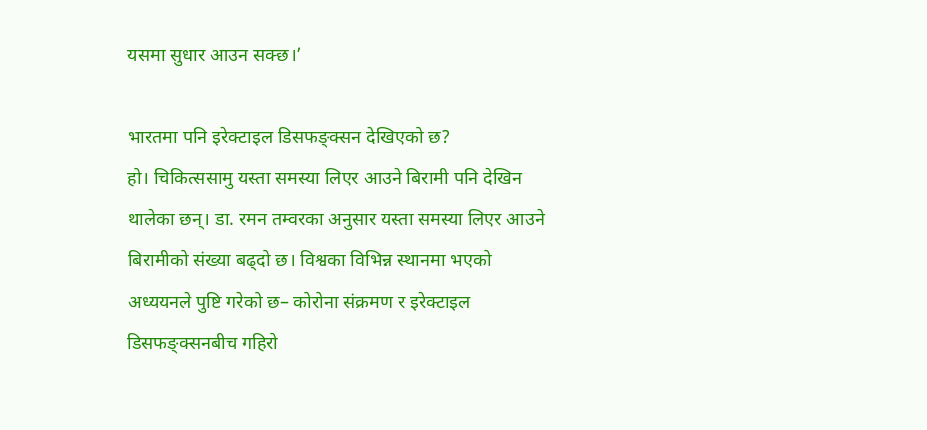यसमा सुधार आउन सक्छ।’

भारतमा पनि इरेक्टाइल डिसफङ्क्सन देखिएको छ?
हो। चिकित्ससामु यस्ता समस्या लिएर आउने बिरामी पनि देखिन थालेका छन्। डा. रमन तम्वरका अनुसार यस्ता समस्या लिएर आउने बिरामीको संख्या बढ्दो छ। विश्वका विभिन्न स्थानमा भएको अध्ययनले पुष्टि गरेको छ– कोरोना संक्रमण र इरेक्टाइल डिसफङ्क्सनबीच गहिरो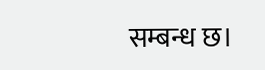सम्बन्ध छ।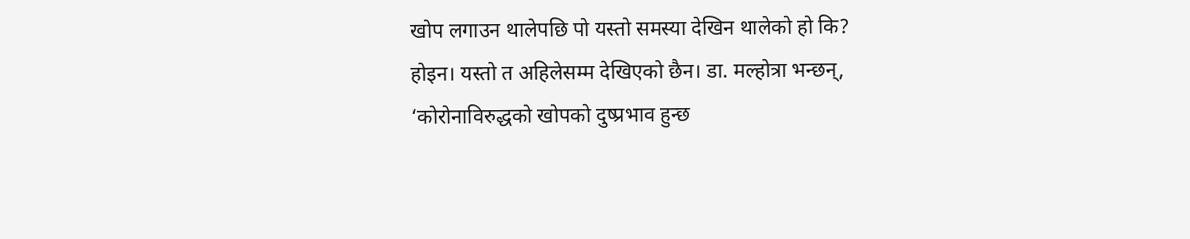खोप लगाउन थालेपछि पो यस्तो समस्या देखिन थालेको हो कि?
होइन। यस्तो त अहिलेसम्म देखिएको छैन। डा. मल्होत्रा भन्छन्, ‘कोरोनाविरुद्धको खोपको दुष्प्रभाव हुन्छ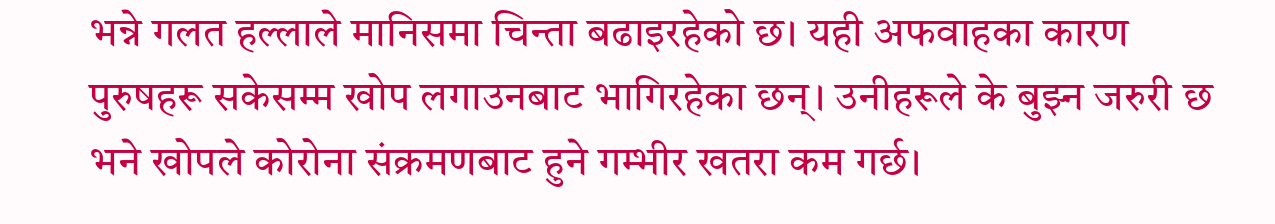भन्ने गलत हल्लाले मानिसमा चिन्ता बढाइरहेको छ। यही अफवाहका कारण पुरुषहरू सकेसम्म खोप लगाउनबाट भागिरहेका छन्। उनीहरूले के बुझ्न जरुरी छ भने खोपले कोरोना संक्रमणबाट हुने गम्भीर खतरा कम गर्छ।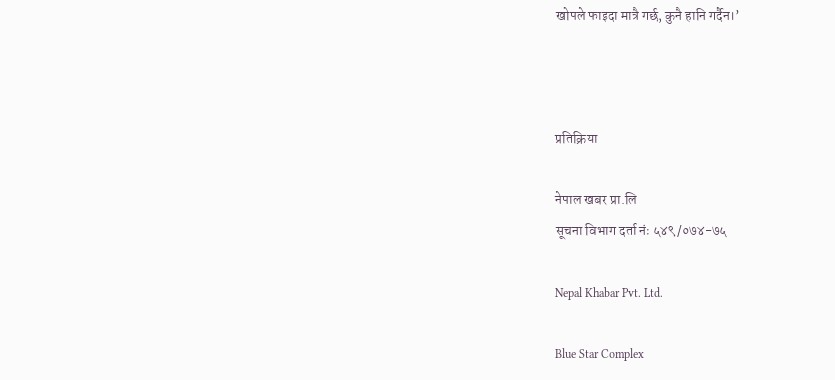खोपले फाइदा मात्रै गर्छ, कुनै हानि गर्दैन।’



प्रतिक्रिया

नेपाल खबर प्रा.लि
सूचना विभाग दर्ता नंः ५४९/०७४-७५

Nepal Khabar Pvt. Ltd.

Blue Star Complex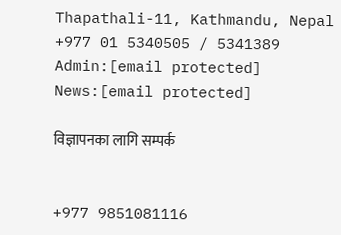Thapathali-11, Kathmandu, Nepal
+977 01 5340505 / 5341389
Admin:[email protected]
News:[email protected]

विज्ञापनका लागि सम्पर्क


+977 9851081116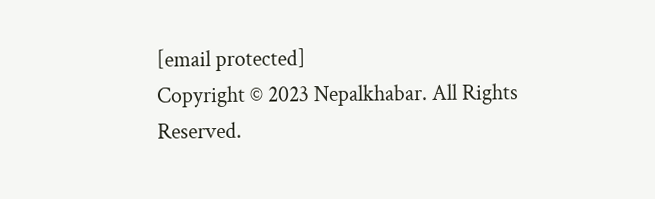[email protected]
Copyright © 2023 Nepalkhabar. All Rights Reserved.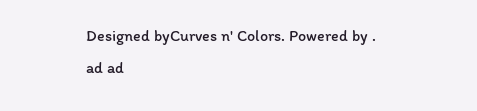Designed byCurves n' Colors. Powered by .
ad ad